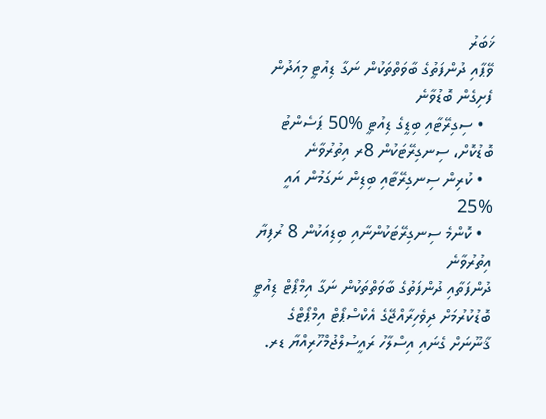ޚަބަރު
ވޭޕާއި ދުންފަތުގެ ބާވަތްތަކުން ނަގާ ޑިއުޓީ މިއަދުން ފެށިގެން ބޮޑުވާނެ
  • ސިގިރޭޓާއި ބިޑީގެ ޑިއުޓީ %50 ޕަސެންޓު ބޮޑުކޮށް، ސިނގިރޭޓަކުން 8ރ އިތުރުވާނެ
  • ކުރިން ސިނގިރޭޓާއި ބިޑިން ނަގަމުން އައީ %25
  • ކޮންމެ ސިނގިރޭޓަކުންނާއި ބިޑިއަކުން 8 ރުފިޔާ އިތުރުވާނެ
ދުންފަތާއި ދުންފަތުގެ ބާވަތްތަކުން ނަގާ އިމްޕޯޓް ޑިއުޓީ ބޮޑުކުރުމަށް ދިވެހިރާއްޖޭގެ އެކްސްޕޯޓް އިމްޕޯޓްގެ ޤާނޫނަށް ގެނައި އިސްލާހު ރައީސުލްޖުމްހޫރިއްޔާ ޑރ.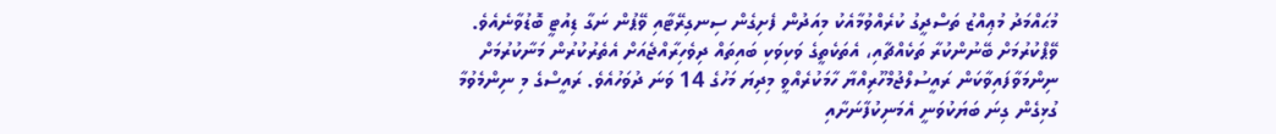މުޙައްމަދު މުޢިއްޒު ތަސްދީގު ކުރެއްވުމާއެކު މިއަދުން ފެށިގެން ސިނގިރޭޓާއި ވޭޕުން ނަގާ ޑިއުޓީ ބޮޑުވާނެއެވެ.
ވޭޕްކުރުމަށް ބޭނުންކުރާ ތަކެއްޗާއި، އެތަކެތީގެ ވަކިވަކި ބައިތައް ދިވެހިރާއްޖެއަށް އެތެރުކުރުން މަނާކުރުމަށް ނިންމަވާފައިވާކަން ރައީސުލްޖުމްހޫރިއްޔާ ހާމަކުރެއްވީ މިދިޔަ މަހުގެ 14 ވަނަ ދުވަހުއެވެ. ރައީސްގެ މި ނިންމެވުމާ ގުޅިގެން ގިނަ ބަޔަކުވަނީ އެމަނިކުފާނަށާއި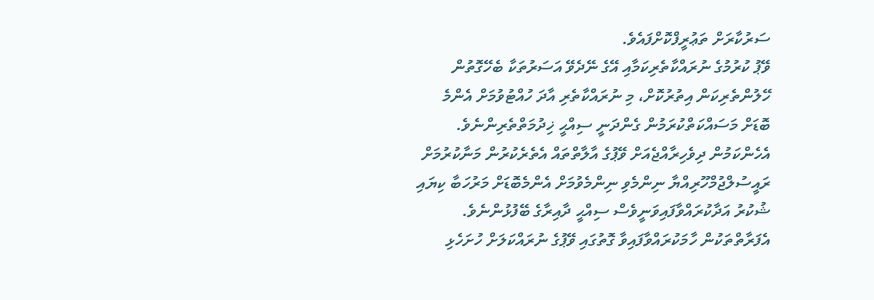ސަރުކާރަށް ތަޢުރީފްކޮށްފައެވެ.
ވޭޕު ކުރުމުގެ ނުރައްކާތެރިކަމާއި އޭގެ ނޭދެވޭ އަސަރުތަކާ ބެހޭގޮތުން ހޭލުންތެރިކަން އިތުރުކޮށް، މި ނުރައްކާތެރި އާދަ ހުއްޓުވުމަށް އެންމެ ބޮޑަށް މަސައްކަތްކުރަމުން ގެންދަނީ ސިއްޙީ ޚިދުމަތްތެރިންނެވެ. އެހެންކަމުން ދިވެހިރާއްޖެއަށް ވޭޕުގެ އާލާތްތައް އެތެރެކުރުން މަނާކުރުމަށް ރައީސުލްޖުމްހޫރިއްޔާ ނިންމެވި ނިންމެވުމަށް އެންމެބޮޑަށް މަރުހަބާ ކިޔައި ޝުކުރު އަދާކުރައްވާފައިވަނީވެސް ސިއްޙީ ދާއިރާގެ ބޭފުޅުންނެވެ.
އެފަރާތްތަކުން ހާމަކުރައްވާފައިވާ ގޮތުގައި ވޭޕުގެ ނުރައްކަލަށް ހުށަހެޅި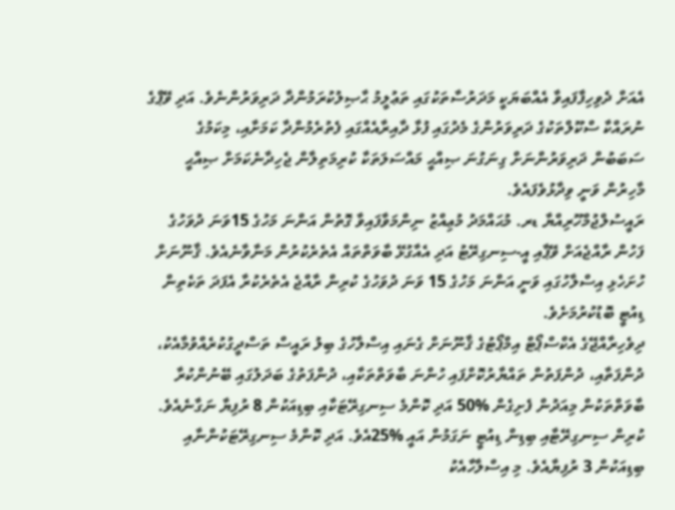އެއަށް ދެވިހިފާފައިވާ އެއްބަޔަކީ މަދަރުސާތަކުގައި ތަޢުލީމު ޙާޞިލުކުރަމުންދާ ދަރިވަރުންނެވެ. އަދި ވޭޕްގެ ނުރައްކާ ސްކޫލްތަކުގެ ދަރިވަރުންގެ މެދުގައި ފުޅާ ދާއިރާއެއްގައި ފެތުރެމުންދާ ކަމަށާއި، މިކަމުގެ ސަބަބުން ދަރިވަރުންނަށް ގިނަގުނަ ޞިއްޙީ މައްސަލަތަކާ ކުރިމަތިލާން ޖެހިދާނެކަމަށް ޞިއްޙީ މާހިރުން ވަނީ ވިދާޅުވެފައެވެ.
ރައީސުލްޖުމްހޫރިއްޔާ ޑރ. މުޙައްމަދު މުޢިއްޒު ނިންމަވާފައިވާ ގޮތުން އަންނަ މަހުގެ 15ވަނަ ދުވަހުގެ ފަހުން ރާއްޖެއަށް ވޭޕާއި އީ-ސިނގިރޭޓު އަދި އެއާގުޅޭ ބާވަތްތައް އެތެރެކުރުން މަނާވާނެއެވެ. ޤާނޫނަށް ހުށަހެޅި އިސްލާހުގައި ވަނީ އަންނަ މަހުގެ 15 ވަނަ ދުވަހުގެ ކުރިން ރާއްޖެ އެތެރެކުރާ އެފަދަ ތަކެތިން ޑިއުޓީ ބޮޑުކުރުމަށެވެ.
ދިވެހިރާއްޖޭގެ އެކްސްޕޯޓް އިމްޕޯޓުގެ ޤާނޫނަށް ގެނައި އިސްލާހުގެ ބިލު ރައީސް ތަސްދީގުކުރެއްވުމާއެކު، ދުންފަތާއި، ދުންފަތުން ތައްޔާރުކޮށްފައި ހުންނަ ބާވަތްތަކާއި، ދުންފަތުގެ ބަދަލުގައި ބޭނުންކުރާ ބާވަތްތަކުން މިއަދުން ފެށިގެން %50 އަދި ކޮންމެ ސިނގިރޭޓަކާއި ބިޑިއަކުން 8 ރުފިޔާ ނަގާނެއެވެ. ކުރިން ސިނގިރޭޓާއި ބިޑިން ޑިއުޓީ ނަގަމުން އައީ %25އެވެ. އަދި ކޮންމެ ސިނގިރޭޓަކުންނާއި ބިޑިއަކުން 3 ރުފިޔާއެވެ. މި އިސްލާހާއެކު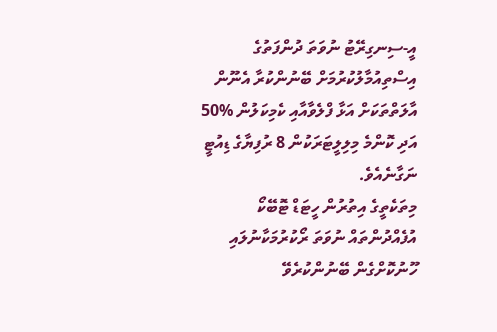އީ-ސިނގިރޭޓު ނުވަތަ ދުންފަތުގެ އިސްތިއުމާލުކުރުމަށް ބޭނުންކުރާ އެނޫން އާލަތްތަކަށް އަޅާ ފްލެވާއާއި ކެމިކަލުން %50 އަދި ކޮންމެ މިލިލީޓަރަކުން 8 ރުފިޔާގެ ޑިއުޓީ ނަގާނެއެވެ.
މިތަކެތީގެ އިތުރުން ހީޓަޑް ޓޮބޭކޯ އުފެއްދުންތައް ނުވަތަ ރޯކުރުމަކާނުލައި ހޫނުކޮށްގެން ބޭނުންކުރެވޭ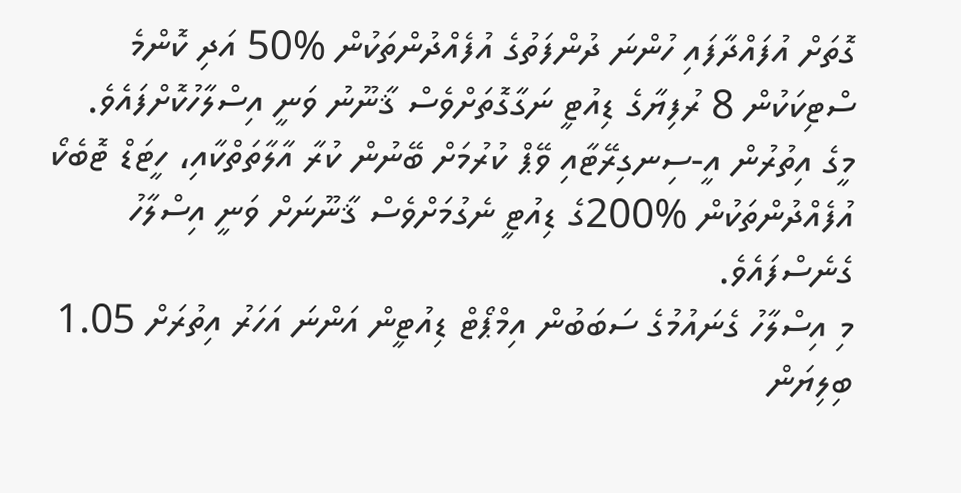ގޮތަށް އުފައްދާފައި ހުންނަ ދުންފަތުގެ އުފެއްދުންތަކުން %50 އަދި ކޮންމެ ސްޓިކަކުން 8 ރުފިޔާގެ ޑިއުޓީ ނަގާގޮތަށްވެސް ޤާނޫނު ވަނީ އިސްލާހުކޮށްފައެވެ. މީގެ އިތުރުން އީ-ސިނގިރޭޓާއި ވޭޕް ކުރުމަށް ބޭނުން ކުރާ އާލާތަތްކާއި، ހީޓަޑް ޓޮބެކޯ އުފެއްދުންތަކުން %200ގެ ޑިއުޓީ ނެގުމަށްވެސް ޤާނޫނަށް ވަނީ އިސްލާހު ގެނެސްފައެވެ.
މި އިސްލާހު ގެނައުމުގެ ސަބަބުން އިމްޕޯޓް ޑިއުޓީން އަންނަ އަހަރު އިތުރަށް 1.05 ބިލިޔަން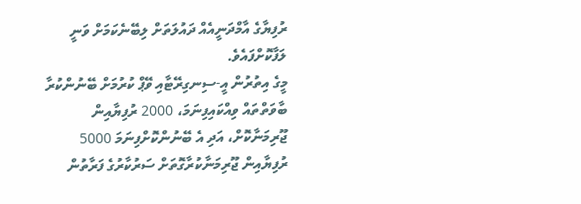ރުފިޔާގެ އާމްދަނީއެއް ދައުލަތަށް ލިބޭނެކަމަށް ވަނީ ލަފާކޮށްފައެވެ.
މީގެ އިތުރުން އީ-ސިނގިރޭޓާއި ވޭޕް ކުރުމަށް ބޭނުންކުރާ ބާވަތްތައް ވިއްކައިފިނަމަ، 2000 ރުފިޔާއިން ޖޫރިމަނާކޮށް، އަދި އެ ބޭނުންކޮށްފިނަމަ 5000 ރުފިޔާއިން ޖޫރިމަނާކުރާގޮތަށް ސަރުކާރުގެ ފަރާތުން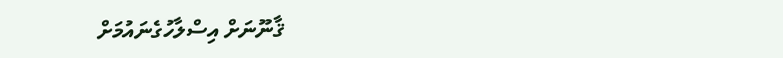ޤާނޫނަށް އިސްލާހުގެނައުމަށް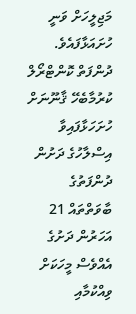މަޖިލީހަށް ވަނީ ހުށައަޅާފައެވެ. ދުންފަތް ކޮންޓްރޯލް ކުރުމާބެހޭ ޤާނޫނަށް ހުށަހަޅާފައިވާ އިސްލާހުގެ ދަށުން ދުންފަތުގެ ބާވަތްތައް 21 އަހަރުން ދަށުގެ އެއްވެސް މީހަކަށް ވިއްކުމާއި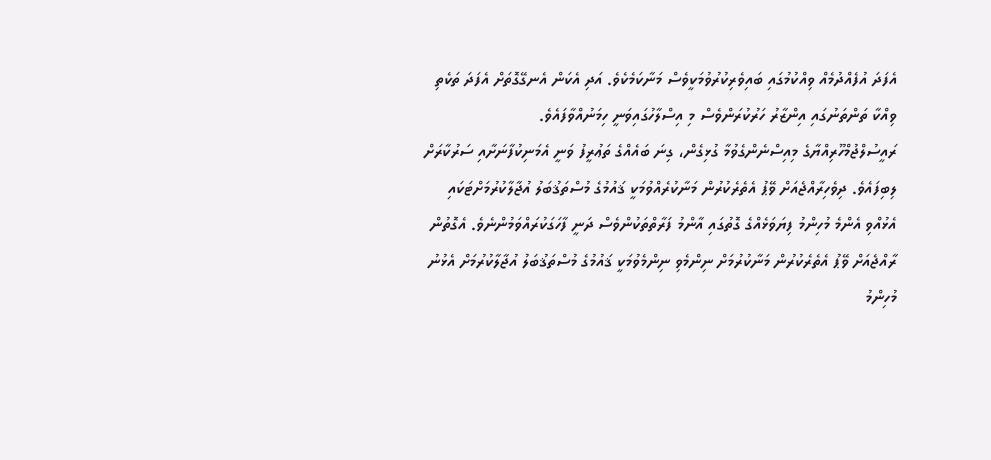އެފަދަ އުފެއްދުމެއް ވިއްކުމުގައި ބައިވެރިކުރުވުމަކީވެސް މަނާކަމެކެވެ. އަދި އެކަން އެނގޭގޮތަށް އެފަދަ ތަކެތި ވިއްކާ ތަންތަނުގައި އިންޒާރު ހަރުކުރަންވެސް މި އިސްލާހުގައިވަނީ ހިމަނުއްވާފައެވެ.
ރައީސުލްޖުމްހޫރިއްޔާގެ މިއިސްނެންގެވުމާ ގުޅިގެން، ގިނަ ބައެއްގެ ތަޢުރީފު ވަނީ އެމަނިކުފާނަށާއި ސަރުކާރަށް ލިބިފައެވެ. ދިވެހިރާއްޖެއަށް ވޭޕު އެތެރެކުރުން މަނާކުރެއްވުމަކީ ޤައުމުގެ މުސްތަޤުބަލު އުޖާލާކުރުމަށްޓަކައި އެޅުއްވި އެންމެ މުހިންމު ފިޔަވަޅެއްގެ ގޮތުގައި އާންމު ފަރާތްތަކުންވެސް ދަނީ ފާހަގަކުރައްވަމުންނެވެ. އެގޮތުން ރާއްޖެއަށް ވޭޕު އެތެރެކުރުން މަނާކުރުމަށް ނިންމެވި ނިންމެވުމަކީ ޤައުމުގެ މުސްތަޤުބަލު އުޖާލާކުރުމަށް އެޅުނު މުހިންމު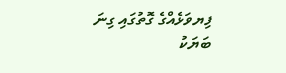ފިޔވަޅެއްގެ ގޮތުގައި ގިނަ ބަޔަކު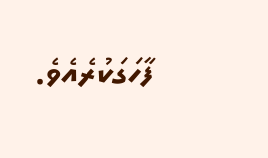ފާހަގަކުރެއެވެ.